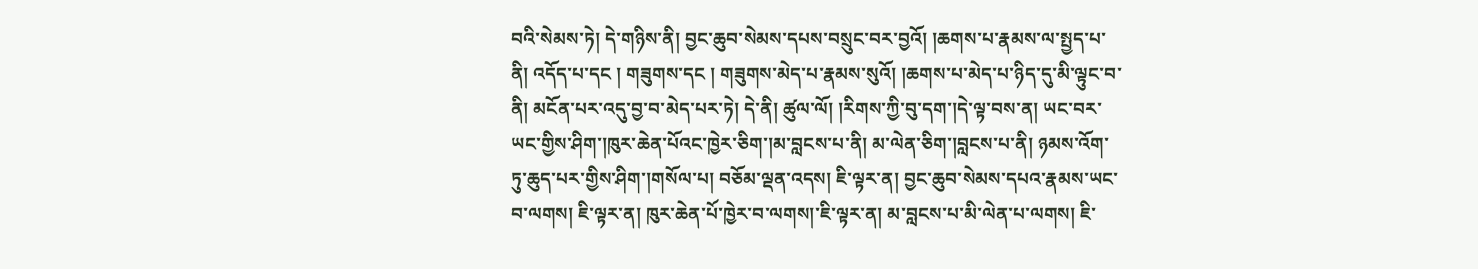བའི་སེམས་ཏེ། དེ་གཉིས་ནི། བྱང་ཆུབ་སེམས་དཔས་བསྲུང་བར་བྱའོ། །ཆགས་པ་རྣམས་ལ་སྤྱད་པ་ནི། འདོད་པ་དང ། གཟུགས་དང ། གཟུགས་མེད་པ་རྣམས་སུའོ། །ཆགས་པ་མེད་པ་ཉིད་དུ་མི་ལྟུང་བ་ནི། མངོན་པར་འདུ་བྱ་བ་མེད་པར་ཏེ། དེ་ནི། ཚུལ་ལོ། །རིགས་ཀྱི་བུ་དག་།དེ་ལྟ་བས་ན། ཡང་བར་ཡང་གྱིས་ཤིག་།ཁུར་ཆེན་པོའང་ཁྱེར་ཅིག་།མ་བླངས་པ་ནི། མ་ལེན་ཅིག་།བླངས་པ་ནི། ཉམས་འོག་ཏུ་ཆུད་པར་གྱིས་ཤིག་།གསོལ་པ། བཅོམ་ལྡན་འདས། ཇི་ལྟར་ན། བྱང་ཆུབ་སེམས་དཔའ་རྣམས་ཡང་བ་ལགས། ཇི་ལྟར་ན། ཁུར་ཆེན་པོ་ཁྱེར་བ་ལགས།་ཇི་ལྟར་ན། མ་བླངས་པ་མི་ལེན་པ་ལགས། ཇི་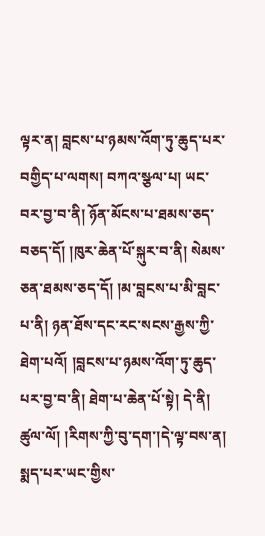ལྟར་ན། བླངས་པ་ཉམས་འོག་ཏུ་ཆུད་པར་བགྱིད་པ་ལགས། བཀའ་སྩལ་པ། ཡང་བར་བྱ་བ་ནི། ཉོན་མོངས་པ་ཐམས་ཅད་བཅད་དོ། །ཁུར་ཆེན་པོ་སྐུར་བ་ནི། སེམས་ཅན་ཐམས་ཅད་དོ། །མ་བླངས་པ་མི་བླང་པ་ནི། ཉན་ཐོས་དང་རང་སངས་རྒྱས་ཀྱི་ཐེག་པའོ། །བླངས་པ་ཉམས་འོག་ཏུ་ཆུད་པར་བྱ་བ་ནི། ཐེག་པ་ཆེན་པོ་སྟེ། དེ་ནི། ཚུལ་ལོ། །རིགས་ཀྱི་བུ་དག་།དེ་ལྟ་བས་ན། སྨད་པར་ཡང་གྱིས་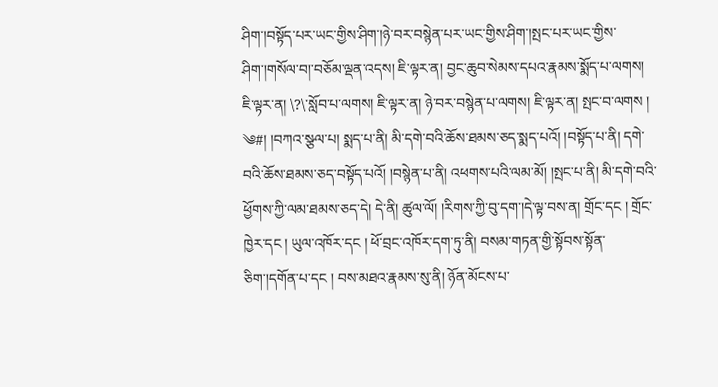ཤིག་།བསྟོད་པར་ཡང་གྱིས་ཤིག་།ཉེ་བར་བསྙེན་པར་ཡང་གྱིས་ཤིག་།སྤང་པར་ཡང་གྱིས་ཤིག་།གསོལ་བ།་བཅོམ་ལྡན་འདས། ཇི་ལྟར་ན། བྱང་ཆུབ་སེམས་དཔའ་རྣམས་སྨོད་པ་ལགས། ཇི་ལྟར་ན། \?\་སློབ་པ་ལགས། ཇི་ལྟར་ན། ཉེ་བར་བསྙེན་པ་ལགས། ཇི་ལྟར་ན། སྤང་བ་ལགས །
༄#། །བཀའ་སྩལ་པ། སྨད་པ་ནི། མི་དགེ་བའི་ཆོས་ཐམས་ཅད་སྨད་པའོ། །བསྟོད་པ་ནི། དགེ་བའི་ཆོས་ཐམས་ཅད་བསྟོད་པའོ། །བསྙེན་པ་ནི། འཕགས་པའི་ལམ་མོ། །སྤང་པ་ནི། མི་དགེ་བའི་ཕྱོགས་ཀྱི་ལམ་ཐམས་ཅད་དེ། དེ་ནི། ཚུལ་ལོ། །རིགས་ཀྱི་བུ་དག་།དེ་ལྟ་བས་ན། གྲོང་དང ། གྲོང་ཁྱེར་དང ། ཡུལ་འཁོར་དང ། ཕོ་བྲང་འཁོར་དག་ཏུ་ནི། བསམ་གཏན་གྱི་སྟོབས་སྟོན་ཅིག་།དགོན་པ་དང ། བས་མཐའ་རྣམས་སུ་ནི། ཉོན་མོངས་པ་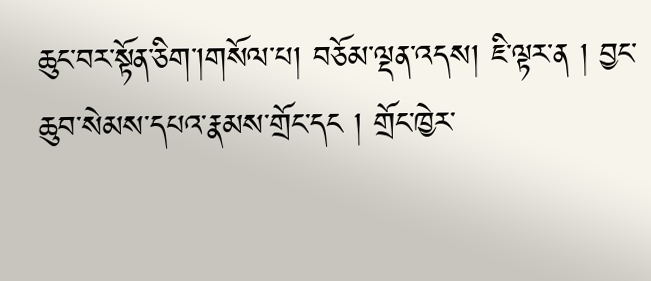ཆུང་བར་སྟོན་ཅིག་།གསོལ་པ། བཅོམ་ལྡན་འདས། ཇི་ལྟར་ན ། བྱང་ཆུབ་སེམས་དཔའ་རྣམས་གྲོང་དང ། གྲོང་ཁྱེར་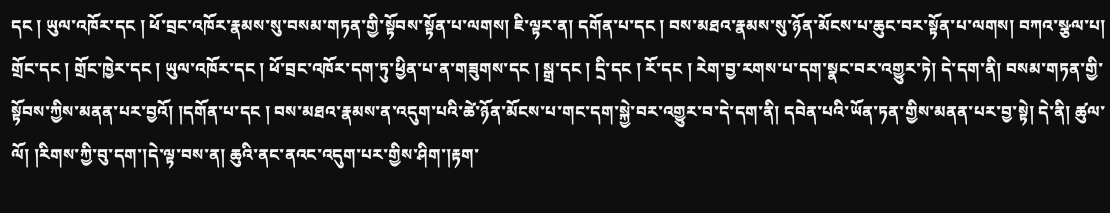དང ། ཡུལ་འཁོར་དང ། ཕོ་བྲང་འཁོར་རྣམས་སུ་བསམ་གཏན་གྱི་སྟོབས་སྟོན་པ་ལགས། ཇི་ལྟར་ན། དགོན་པ་དང ། བས་མཐའ་རྣམས་སུ་ཉོན་མོངས་པ་ཆུང་བར་སྟོན་པ་ལགས། བཀའ་སྩལ་པ། གྲོང་དང ། གྲོང་ཁྱེར་དང ། ཡུལ་འཁོར་དང ། ཕོ་བྲང་འཁོར་དག་ཏུ་ཕྱིན་པ་ན་གཟུགས་དང ། སྒྲ་དང ། དྲི་དང ། རོ་དང ། རེག་བྱ་རགས་པ་དག་སྣང་བར་འགྱུར་ཏེ། དེ་དག་ནི། བསམ་གཏན་གྱི་སྟོབས་ཀྱིས་མནན་པར་བྱའོ། །དགོན་པ་དང ། བས་མཐའ་རྣམས་ན་འདུག་པའི་ཚེ་ཉོན་མོངས་པ་གང་དག་སྐྱེ་བར་འགྱུར་བ་དེ་དག་ནི། དབེན་པའི་ཡོན་ཏན་གྱིས་མནན་པར་བྱ་སྟེ། དེ་ནི། ཚུལ་ལོ། །རིགས་ཀྱི་བུ་དག་།དེ་ལྟ་བས་ན། ཆུའི་ནང་ནའང་འདུག་པར་གྱིས་ཤིག་།རྟག་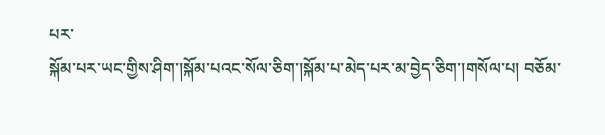པར་
སྐོམ་པར་ཡང་གྱིས་ཤིག་།སྐོམ་པའང་སོལ་ཅིག་།སྐོམ་པ་མེད་པར་མ་བྱེད་ཅིག་།གསོལ་པ། བཅོམ་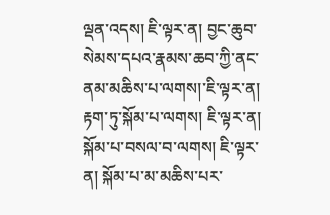ལྡན་འདས། ཇི་ལྟར་ན། བྱང་ཆུབ་སེམས་དཔའ་རྣམས་ཆབ་ཀྱི་ནང་ནམ་མཆིས་པ་ལགས།་ཇི་ལྟར་ན། རྟག་ཏུ་སྐོམ་པ་ལགས། ཇི་ལྟར་ན། སྐོམ་པ་བསལ་བ་ལགས། ཇི་ལྟར་ན། སྐོམ་པ་མ་མཆིས་པར་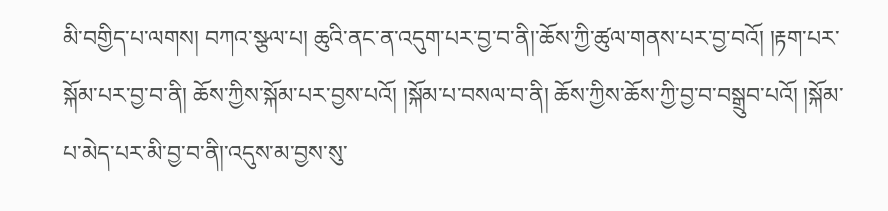མི་བགྱིད་པ་ལགས། བཀའ་སྩལ་པ། ཆུའི་ནང་ན་འདུག་པར་བྱ་བ་ནི།་ཆོས་ཀྱི་ཚུལ་གནས་པར་བྱ་བའོ། །རྟག་པར་སྐོམ་པར་བྱ་བ་ནི། ཆོས་ཀྱིས་སྐོམ་པར་བྱས་པའོ། །སྐོམ་པ་བསལ་བ་ནི། ཆོས་ཀྱིས་ཆོས་ཀྱི་བྱ་བ་བསྒྲུབ་པའོ། །སྐོམ་པ་མེད་པར་མི་བྱ་བ་ནི།་འདུས་མ་བྱས་སུ་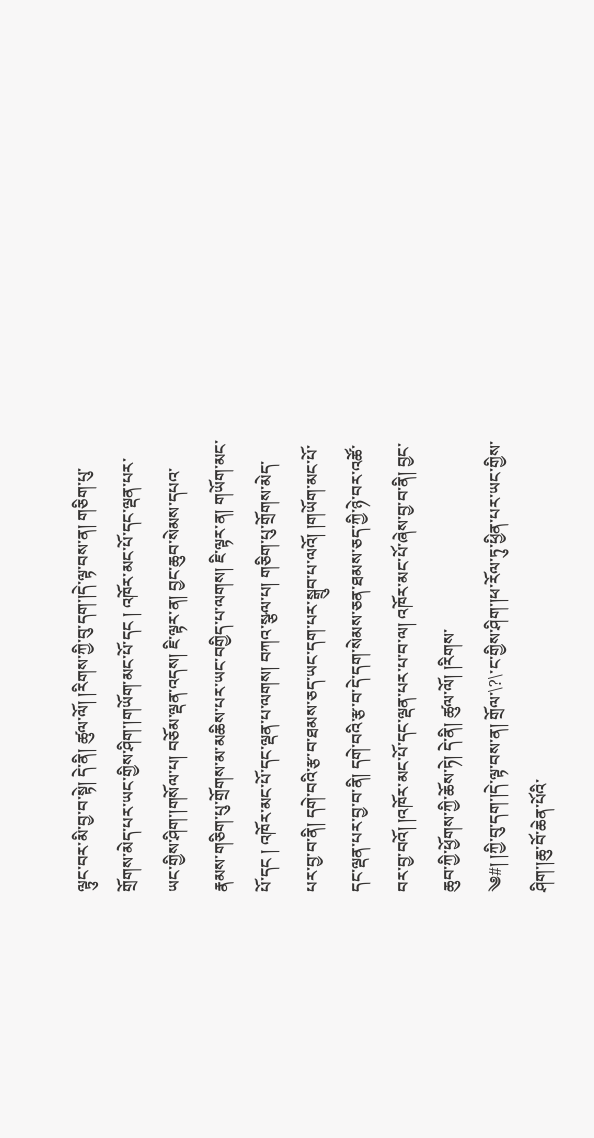ལྟུང་བར་མི་བྱ་བ་སྟེ། དེ་ནི། ཚུལ་ལོ། །རིགས་ཀྱི་བུ་དག་།དེ་ལྟ་བས་ན། གཅིག་པུ་གྲོགས་མེད་པར་ཡང་གྱིས་ཤིག་།གཡོག་མང་པོ་དང ། འཁོར་མང་པོ་དང་ལྡན་པར་ཡང་གྱིས་ཤིག་།གསོལ་པ། བཅོམ་ལྡན་འདས། ཇི་ལྟར་ན། བྱང་ཆུབ་སེམས་དཔའ་རྣམས་གཅིག་པུ་གྲོགས་མ་མཆིས་པར་ཡང་བགྱིད་པ་ལགས། ཇི་ལྟར་ན། གཡོག་མང་པོ་དང ། འཁོར་མང་པོ་དང་ལྡན་པ་ལགས། བཀའ་སྩལ་པ། གཅིག་པུ་གྲོགས་མེད་པར་བྱ་བ་ནི། དགེ་བའི་རྩ་བ་ཐམས་ཅད་ཡང་དག་པར་སྒྲུབ་པ་ལའོ། །གཡོག་མང་པོ་དང་ལྡན་པར་བྱ་བ་ནི། དགེ་བའི་རྩ་བ་དེ་དག་སེམས་ཅན་ཐམས་ཅད་ཀྱི་ཉེ་བར་འཚོ་བར་བྱ་བའོ། །འཁོར་མང་པོ་དང་ལྡན་པར་པ་བ་ལ། འཁོར་མང་པོ་ཞེས་བྱ་བ་ནི། བྱང་ཆུབ་ཀྱི་ཕྱོགས་ཀྱི་ཆོས་ཏེ། དེ་ནི། ཚུལ་ལོ། །རིགས་
༄#། །ཀྱི་བུ་དག་།དེ་ལྟ་བས་ན། གྲོལ་\?\་ང་གྱིས་ཤིག་།ཕ་རོལ་ཏུ་ཕྱིན་པར་ཡང་གྱིས་ཤིག་།ཆུ་བོ་ཆེན་པོའི་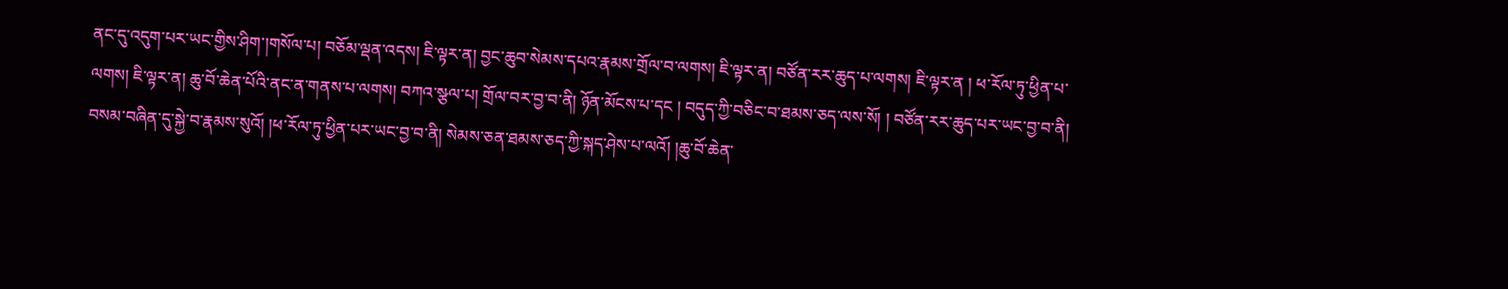ནང་དུ་འདུག་པར་ཡང་གྱིས་ཤིག་།གསོལ་པ། བཅོམ་ལྡན་འདས། ཇི་ལྟར་ན། བྱང་ཆུབ་སེམས་དཔའ་རྣམས་གྲོལ་བ་ལགས། ཇི་ལྟར་ན། བཙོན་རར་ཆུད་པ་ལགས། ཇི་ལྟར་ན ། ཕ་རོལ་ཏུ་ཕྱིན་པ་ལགས། ཇི་ལྟར་ན། ཆུ་བོ་ཆེན་པོའི་ནང་ན་གནས་པ་ལགས། བཀའ་སྩལ་པ། གྲོལ་བར་བྱ་བ་ནི། ཉོན་མོངས་པ་དང ། བདུད་ཀྱི་བཅིང་བ་ཐམས་ཅད་ལས་སོ། ། བཙོན་རར་ཆུད་པར་ཡང་བྱ་བ་ནི། བསམ་བཞིན་དུ་སྐྱེ་བ་རྣམས་སུའོ། །ཕ་རོལ་ཏུ་ཕྱིན་པར་ཡང་བྱ་བ་ནི། སེམས་ཅན་ཐམས་ཅད་ཀྱི་སྐད་ཤེས་པ་ལའོ། །ཆུ་བོ་ཆེན་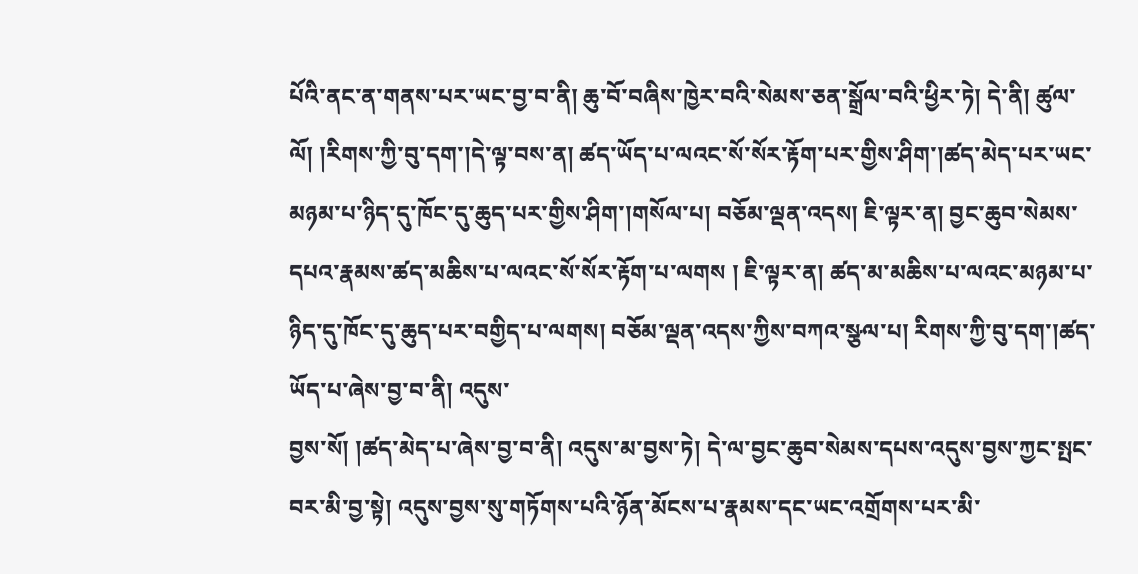པོའི་ནང་ན་གནས་པར་ཡང་བྱ་བ་ནི། ཆུ་བོ་བཞིས་ཁྱེར་བའི་སེམས་ཅན་སྒྲོལ་བའི་ཕྱིར་ཏེ། དེ་ནི། ཚུལ་ལོ། །རིགས་ཀྱི་བུ་དག་།དེ་ལྟ་བས་ན། ཚད་ཡོད་པ་ལའང་སོ་སོར་རྟོག་པར་གྱིས་ཤིག་།ཚད་མེད་པར་ཡང་མཉམ་པ་ཉིད་དུ་ཁོང་དུ་ཆུད་པར་གྱིས་ཤིག་།གསོལ་པ། བཅོམ་ལྡན་འདས། ཇི་ལྟར་ན། བྱང་ཆུབ་སེམས་དཔའ་རྣམས་ཚད་མཆིས་པ་ལའང་སོ་སོར་རྟོག་པ་ལགས ། ཇི་ལྟར་ན། ཚད་མ་མཆིས་པ་ལའང་མཉམ་པ་ཉིད་དུ་ཁོང་དུ་ཆུད་པར་བགྱིད་པ་ལགས། བཅོམ་ལྡན་འདས་ཀྱིས་བཀའ་སྩལ་པ། རིགས་ཀྱི་བུ་དག་།ཚད་ཡོད་པ་ཞེས་བྱ་བ་ནི། འདུས་
བྱས་སོ། །ཚད་མེད་པ་ཞེས་བྱ་བ་ནི། འདུས་མ་བྱས་ཏེ། དེ་ལ་བྱང་ཆུབ་སེམས་དཔས་འདུས་བྱས་ཀྱང་སྤང་བར་མི་བྱ་སྟེ། འདུས་བྱས་སུ་གཏོགས་པའི་ཉོན་མོངས་པ་རྣམས་དང་ཡང་འགྲོགས་པར་མི་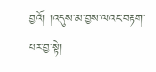བྱའོ། །འདུས་མ་བྱས་ལའང་བརྟག་པར་བྱ་སྟེ།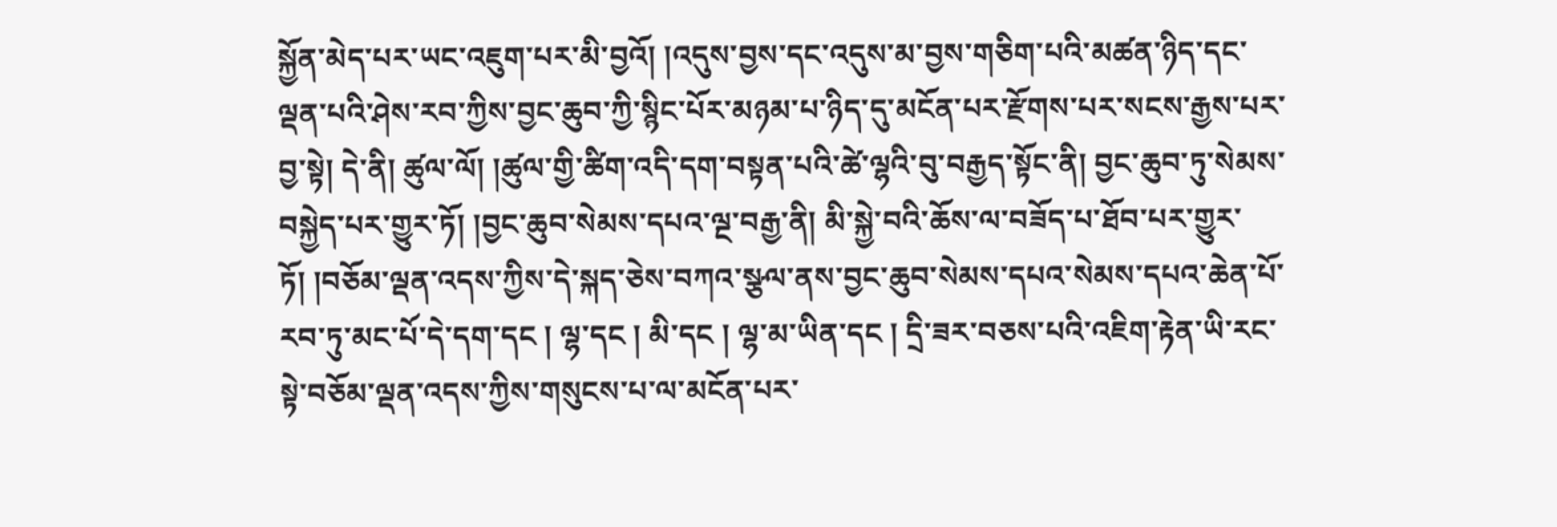སྐྱོན་མེད་པར་ཡང་འཇུག་པར་མི་བྱའོ། །འདུས་བྱས་དང་འདུས་མ་བྱས་གཅིག་པའི་མཚན་ཉིད་དང་ལྡན་པའི་ཤེས་རབ་ཀྱིས་བྱང་ཆུབ་ཀྱི་སྙིང་པོར་མཉམ་པ་ཉིད་དུ་མངོན་པར་རྫོགས་པར་སངས་རྒྱས་པར་བྱ་སྟེ། དེ་ནི། ཚུལ་ལོ། །ཚུལ་གྱི་ཚིག་འདི་དག་བསྟན་པའི་ཚེ་ལྷའི་བུ་བརྒྱད་སྟོང་ནི། བྱང་ཆུབ་ཏུ་སེམས་བསྐྱེད་པར་གྱུར་ཏོ། །བྱང་ཆུབ་སེམས་དཔའ་ལྔ་བརྒྱ་ནི། མི་སྐྱེ་བའི་ཆོས་ལ་བཟོད་པ་ཐོབ་པར་གྱུར་ཏོ། །བཅོམ་ལྡན་འདས་ཀྱིས་དེ་སྐད་ཅེས་བཀའ་སྩལ་ནས་བྱང་ཆུབ་སེམས་དཔའ་སེམས་དཔའ་ཆེན་པོ་རབ་ཏུ་མང་པོ་དེ་དག་དང ། ལྷ་དང ། མི་དང ། ལྷ་མ་ཡིན་དང ། དྲི་ཟར་བཅས་པའི་འཇིག་རྟེན་ཡི་རང་སྟེ་བཅོམ་ལྡན་འདས་ཀྱིས་གསུངས་པ་ལ་མངོན་པར་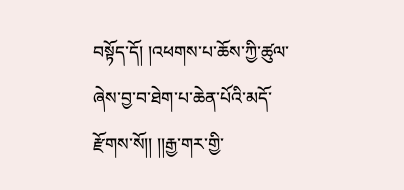བསྟོད་དོ། །འཕགས་པ་ཆོས་ཀྱི་ཚུལ་ཞེས་བྱ་བ་ཐེག་པ་ཆེན་པོའི་མདོ་རྫོགས་སོ།། །།རྒྱ་གར་གྱི་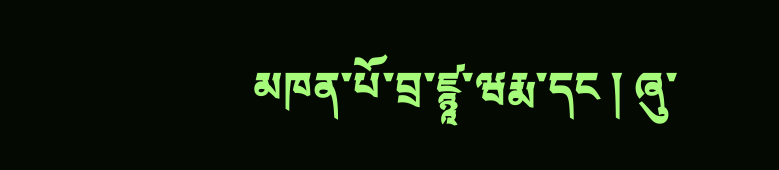མཁན་པོ་བྲ་ཛྙཱ་ཝརྨ་དང ། ཞུ་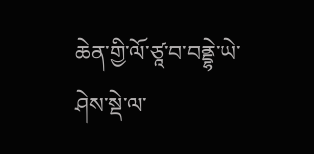ཆེན་གྱི་ལོ་ཙཱ་བ་བནྡྷེ་ཡེ་ཤེས་སྡེ་ལ་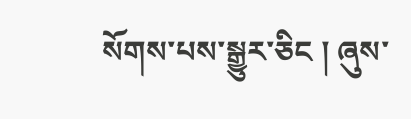སོགས་པས་སྒྱུར་ཅིང ། ཞུས་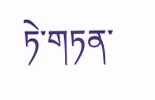ཏེ་གཏན་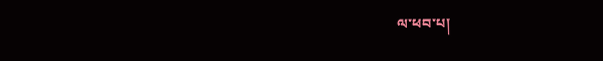ལ་ཕབ་པ།